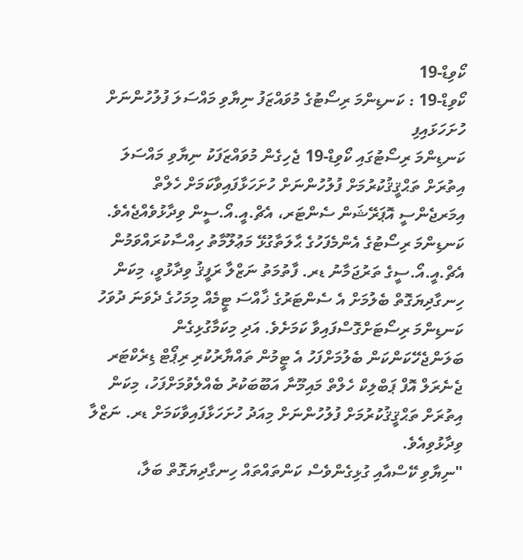ކޯވިޑް-19
ކޯވިޑް-19 : ކަނޑިންމަ ރިސޯޓުގެ މުވައްޒަފު ނިޔާވި މައްސަލަ ފުލުހުންނަށް ހުށަހަޅައިފި
ކަނޑިންމަ ރިސޯޓުގައި ކޯވިޑް-19 ޖެހިގެން މުވައްޒަފަކު ނިޔާވި މައްސަލަ އިތުރަށް ތަޙްޤީޤުކުރުމަށް ފުލުހުންނަށް ހުށަހަޅާފައިވާކަމަށް ހެލްތް އިމަރޖެންސީ އޮޕަރޭޝަން ސެންޓަރ، އެޗް.އީ.އޯ.ސީން ވިދާޅުވެއްޖެއެވެ.
ކަނޑިންމަ ރިސޯޓުގެ އެންމެފަހުގެ ޙާލަތާގުޅޭ މަޢުލޫމާތު ހިއްސާކުރައްވަމުން އެޗް.އީ.އޯ.ސީގެ ތަރުޖަމާނު ޑރ. ފާތުމަތު ނަޒްލާ ރަފީޤު ވިދާޅުވީ، މިކަން ހިނގާދިޔަގޮތް ބެލުމަށް އެ ސެންޓަރުގެ ޚާއްސަ ޓީމެއް މިމަހުގެ ދެވަނަ ދުވަހު ކަނޑިންމަ ރިސޯޓަށްގޮސްފައިވާ ކަމަށެވެ. އަދި މިކަމާގުޅިގެން ބަލަންޖެހޭކަންކަން ބެލުމަށްފަހު އެ ޓީމުން ތައްޔާރުކުރި ރިޕޯޓް ޑިރެކްޓަރ ޖެނެރަލް އޮފް ޕަބްލިކް ހެލްތް މައިމޫނާ އަބޫބަކުރު ބެއްލެވުމަށްފަހު، މިކަން އިތުރަށް ތަޙްޤީޤުކުރުމަށް ފުލުހުންނަށް މިއަދު ހުށަހަޅާފައިވާކަމަށް ޑރ. ނަޒްލާ ވިދާޅުވިއެވެ.
"ނިޔާވި ކޭސްއާއި ގުޅިގެންވެސް ކަންތައްތައް ހިނގާދިޔަގޮތް ބަލާ،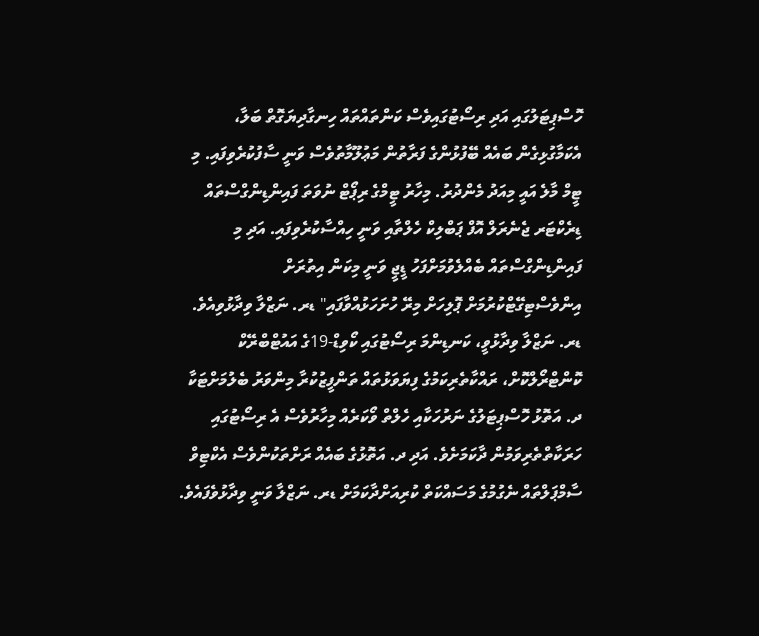ހޮސްޕިޓަލުގައި އަދި ރިސޯޓުގައިވެސް ކަންތައްތައް ހިނގާދިޔަގޮތް ބަލާ، އެކަމާގުޅިގެން ބައެއް ބޭފުޅުންގެ ފަރާތުން މަޢުލޫމާތުވެސް ވަނީ ސާފުކުރެވިފައި. މި ޓީމް މާލެ އައީ މިއަދު މެންދުރު. މިހާރު ޓީމްގެ ރިޕޯޓް ނުވަތަ ފައިންޑިންގްސްތައް ޑިރެކްޓަރ ޖެނެރަލް އޮފް ޕަބްލިކް ހެލްތާއި ވަނީ ހިއްސާކުރެވިފައި. އަދި މި ފައިންޑިންގްސްތައް ބެއްލެވުމަށްފަހު ޑީޖީ ވަނީ މިކަން އިތުރަށް އިންވެސްޓިގޭޓްކުރުމަށް ޕޮލިހަށް މިރޭ ހުށަހަޅުއްވާފައި" ޑރ. ނަޒްލާ ވިދާޅުވިއެވެ.
ޑރ. ނަޒްލާ ވިދާޅުވީ، ކަނޑިންމަ ރިސޯޓުގައި ކޯވިޑް-19ގެ އައުޓްބްރޭކް ކޮންޓްރޯލްކޮށް، ރައްކާތެރިކަމުގެ ފިޔަވަޅުތައް ތަންފީޒުކުރާ މިންވަރު ބެލުމަށްޓަކާ ދ. އަތޮޅު ހޮސްޕިޓަލުގެ ނަރުހަކާއި ހެލްތް ވޯކަރެއް މިހާރުވެސް އެ ރިސޯޓުގައި ހަރަކާތްތެރިވަމުން ދާކަމަށެވެ. އަދި ދ. އަތޮޅުގެ ބައެއް ރަށްތަކުންވެސް އެކްޓިވް ސާމްޕަލްތައް ނެގުމުގެ މަސައްކަތް ކުރިއަށްދާކަމަށް ޑރ. ނަޒްލާ ވަނީ ވިދާޅުވެފައެވެ.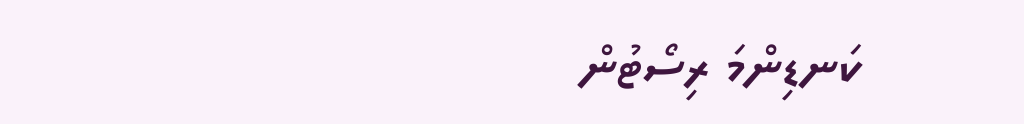ކަނޑިންމަ ރިސޯޓުން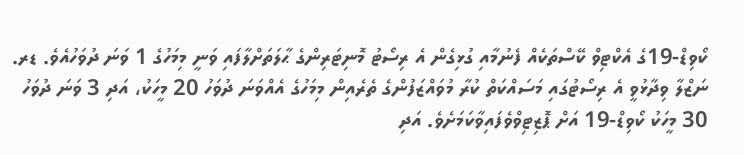ކޯވިޑް-19ގެ އެކްޓިވް ކޭސްތަކެއް ފެނުމާއި ގުޅިގެން އެ ރިސޯޓު މޮނިޓަރިންގެ ޙާލަތަށްލާފައި ވަނީ މިމަހުގެ 1 ވަނަ ދުވަހުއެވެ. ޑރ. ނަޒްލާ ވިދާޅުވީ އެ ރިސޯޓުގައި މަސައްކަތް ކުރާ މުވައްޒަފުންގެ ތެރެއިން މިމަހުގެ އެއްވަނަ ދުވަހު 20 މީހަކު، އަދި 3 ވަނަ ދުވަހު 30 މީހަކު ކޯވިޑް-19 އަށް ޕޮޒިޓިވްވެފައިވާކަމަށެވެ. އަދި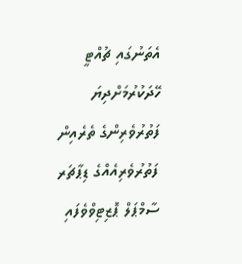އެތަނުގައި ޗުއްޓީ ހޭދަކުރުމަށްދިޔަ ފަތުރުވެރިންގެ ތެރެއިން ފަތުރުވެރިއެއްގެ ޑިޕާޗަރ ސާމްޕަލް ޕޮޒިޓިވްވެފައި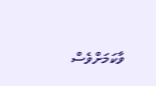ވާކަމަށްވެސް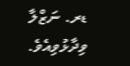ޑރ. ނަޒްލާ ވިދާޅުވިއެވެ.